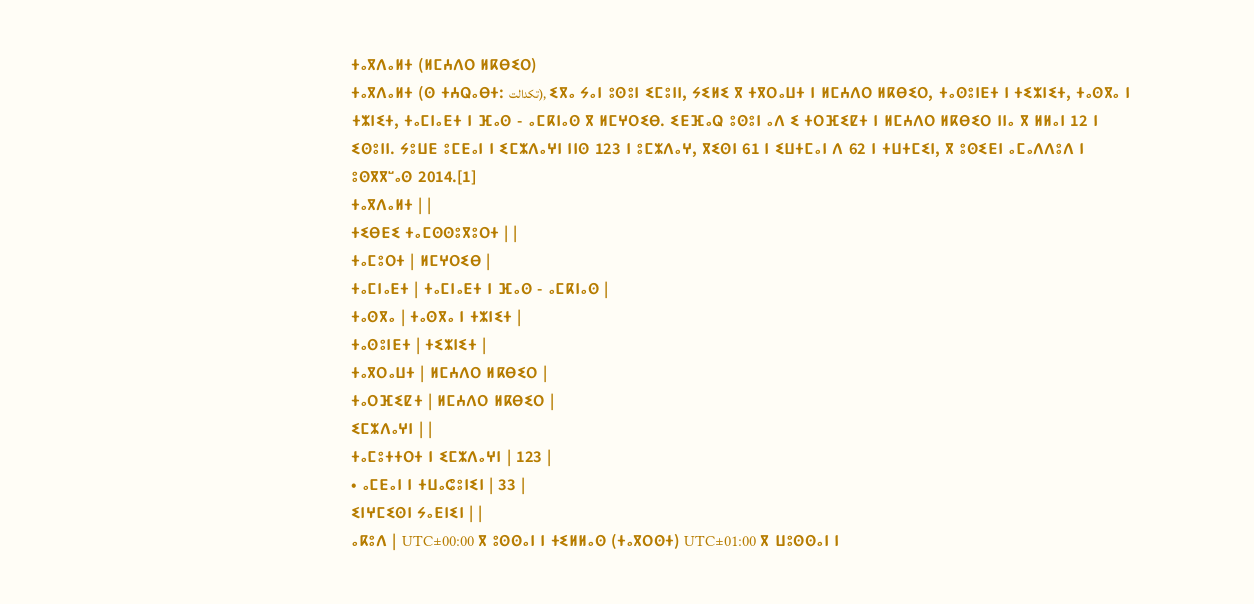ⵜⴰⴳⴷⴰⵍⵜ (ⵍⵎⵄⴷⵔ ⵍⴽⴱⵉⵔ)
ⵜⴰⴳⴷⴰⵍⵜ (ⵙ ⵜⵄⵕⴰⴱⵜ: تكدالت), ⵉⴳⴰ ⵢⴰⵏ ⵓⵙⵓⵏ ⵉⵎⵓⵏⵏ, ⵢⵉⵍⵉ ⴳ ⵜⴳⵔⴰⵡⵜ ⵏ ⵍⵎⵄⴷⵔ ⵍⴽⴱⵉⵔ, ⵜⴰⵙⵓⵏⴹⵜ ⵏ ⵜⵉⵣⵏⵉⵜ, ⵜⴰⵙⴳⴰ ⵏ ⵜⵣⵏⵉⵜ, ⵜⴰⵎⵏⴰⴹⵜ ⵏ ⴼⴰⵙ - ⴰⵎⴽⵏⴰⵙ ⴳ ⵍⵎⵖⵔⵉⴱ. ⵉⴹⴼⴰⵕ ⵓⵙⵓⵏ ⴰⴷ ⵉ ⵜⵔⴼⵉⵇⵜ ⵏ ⵍⵎⵄⴷⵔ ⵍⴽⴱⵉⵔ ⵏⵏⴰ ⴳ ⵍⵍⴰⵏ 12 ⵏ ⵉⵙⵓⵏⵏ. ⵢⵓⵡⴹ ⵓⵎⴹⴰⵏ ⵏ ⵉⵎⵣⴷⴰⵖⵏ ⵏⵏⵙ 123 ⵏ ⵓⵎⵣⴷⴰⵖ, ⴳⵉⵙⵏ 61 ⵏ ⵉⵡⵜⵎⴰⵏ ⴷ 62 ⵏ ⵜⵡⵜⵎⵉⵏ, ⴳ ⵓⵙⵉⴹⵏ ⴰⵎⴰⴷⴷⵓⴷ ⵏ ⵓⵙⴳⴳⵯⴰⵙ 2014.[1]
ⵜⴰⴳⴷⴰⵍⵜ | |
ⵜⵉⴱⴹⵉ ⵜⴰⵎⵙⵙⵓⴳⵓⵔⵜ | |
ⵜⴰⵎⵓⵔⵜ | ⵍⵎⵖⵔⵉⴱ |
ⵜⴰⵎⵏⴰⴹⵜ | ⵜⴰⵎⵏⴰⴹⵜ ⵏ ⴼⴰⵙ - ⴰⵎⴽⵏⴰⵙ |
ⵜⴰⵙⴳⴰ | ⵜⴰⵙⴳⴰ ⵏ ⵜⵣⵏⵉⵜ |
ⵜⴰⵙⵓⵏⴹⵜ | ⵜⵉⵣⵏⵉⵜ |
ⵜⴰⴳⵔⴰⵡⵜ | ⵍⵎⵄⴷⵔ ⵍⴽⴱⵉⵔ |
ⵜⴰⵔⴼⵉⵇⵜ | ⵍⵎⵄⴷⵔ ⵍⴽⴱⵉⵔ |
ⵉⵎⵣⴷⴰⵖⵏ | |
ⵜⴰⵎⵓⵜⵜⵔⵜ ⵏ ⵉⵎⵣⴷⴰⵖⵏ | 123 |
• ⴰⵎⴹⴰⵏ ⵏ ⵜⵡⴰⵛⵓⵏⵉⵏ | 33 |
ⵉⵏⵖⵎⵉⵙⵏ ⵢⴰⴹⵏⵉⵏ | |
ⴰⴽⵓⴷ | UTC±00:00 ⴳ ⵓⵙⵙⴰⵏ ⵏ ⵜⵉⵍⵍⴰⵙ (ⵜⴰⴳⵔⵙⵜ) UTC±01:00 ⴳ ⵡⵓⵙⵙⴰⵏ ⵏ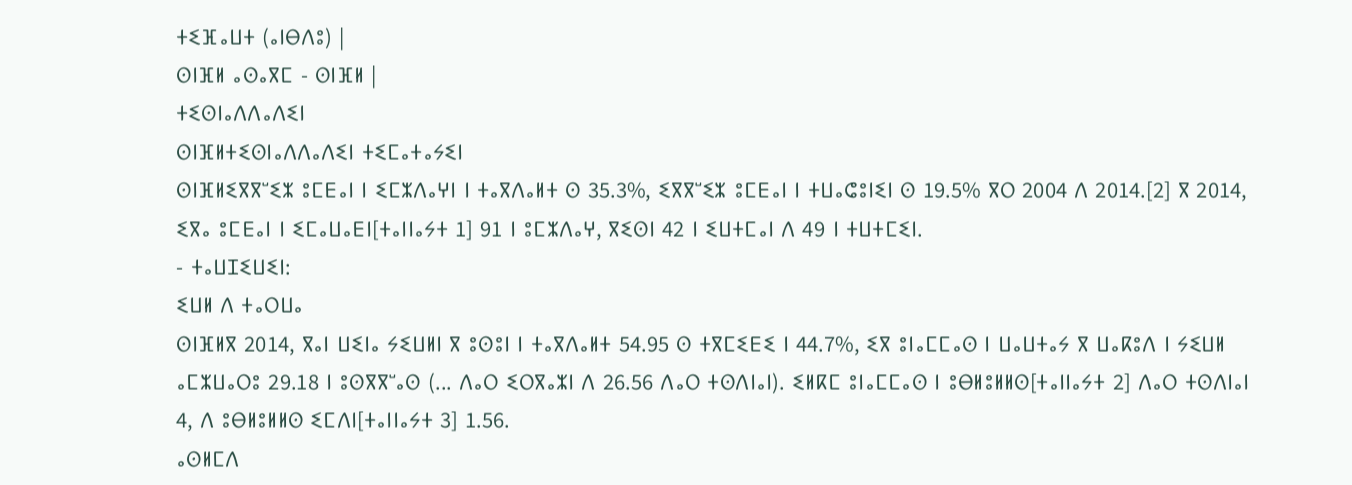ⵜⵉⴼⴰⵡⵜ (ⴰⵏⴱⴷⵓ) |
ⵙⵏⴼⵍ ⴰⵙⴰⴳⵎ - ⵙⵏⴼⵍ |
ⵜⵉⵙⵏⴰⴷⴷⴰⴷⵉⵏ
ⵙⵏⴼⵍⵜⵉⵙⵏⴰⴷⴷⴰⴷⵉⵏ ⵜⵉⵎⴰⵜⴰⵢⵉⵏ
ⵙⵏⴼⵍⵉⴳⴳⵯⵉⵣ ⵓⵎⴹⴰⵏ ⵏ ⵉⵎⵣⴷⴰⵖⵏ ⵏ ⵜⴰⴳⴷⴰⵍⵜ ⵙ 35.3%, ⵉⴳⴳⵯⵉⵣ ⵓⵎⴹⴰⵏ ⵏ ⵜⵡⴰⵛⵓⵏⵉⵏ ⵙ 19.5% ⴳⵔ 2004 ⴷ 2014.[2] ⴳ 2014, ⵉⴳⴰ ⵓⵎⴹⴰⵏ ⵏ ⵉⵎⴰⵡⴰⴹⵏ[ⵜⴰⵏⵏⴰⵢⵜ 1] 91 ⵏ ⵓⵎⵣⴷⴰⵖ, ⴳⵉⵙⵏ 42 ⵏ ⵉⵡⵜⵎⴰⵏ ⴷ 49 ⵏ ⵜⵡⵜⵎⵉⵏ.
- ⵜⴰⵡⵊⵉⵡⵉⵏ:
ⵉⵡⵍ ⴷ ⵜⴰⵔⵡⴰ
ⵙⵏⴼⵍⴳ 2014, ⴳⴰⵏ ⵡⵉⵏⴰ ⵢⵉⵡⵍⵏ ⴳ ⵓⵙⵓⵏ ⵏ ⵜⴰⴳⴷⴰⵍⵜ 54.95 ⵙ ⵜⴳⵎⵉⴹⵉ ⵏ 44.7%, ⵉⴳ ⵓⵏⴰⵎⵎⴰⵙ ⵏ ⵡⴰⵡⵜⴰⵢ ⴳ ⵡⴰⴽⵓⴷ ⵏ ⵢⵉⵡⵍ ⴰⵎⵣⵡⴰⵔⵓ 29.18 ⵏ ⵓⵙⴳⴳⵯⴰⵙ (... ⴷⴰⵔ ⵉⵔⴳⴰⵣⵏ ⴷ 26.56 ⴷⴰⵔ ⵜⵙⴷⵏⴰⵏ). ⵉⵍⴽⵎ ⵓⵏⴰⵎⵎⴰⵙ ⵏ ⵓⴱⵍⵓⵍⵍⵙ[ⵜⴰⵏⵏⴰⵢⵜ 2] ⴷⴰⵔ ⵜⵙⴷⵏⴰⵏ 4, ⴷ ⵓⴱⵍⵓⵍⵍⵙ ⵉⵎⴷⵏ[ⵜⴰⵏⵏⴰⵢⵜ 3] 1.56.
ⴰⵙⵍⵎⴷ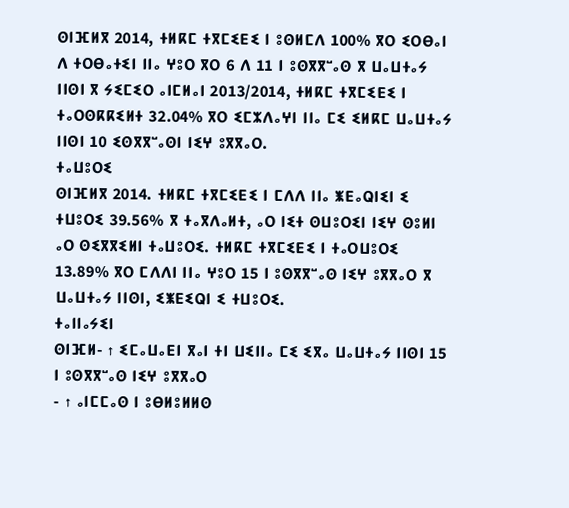ⵙⵏⴼⵍⴳ 2014, ⵜⵍⴽⵎ ⵜⴳⵎⵉⴹⵉ ⵏ ⵓⵙⵍⵎⴷ 100% ⴳⵔ ⵉⵔⴱⴰⵏ ⴷ ⵜⵔⴱⴰⵜⵉⵏ ⵏⵏⴰ ⵖⵓⵔ ⴳⵔ 6 ⴷ 11 ⵏ ⵓⵙⴳⴳⵯⴰⵙ ⴳ ⵡⴰⵡⵜⴰⵢ ⵏⵏⵙⵏ ⴳ ⵢⵉⵎⵉⵔ ⴰⵏⵎⵍⴰⵏ 2013/2014, ⵜⵍⴽⵎ ⵜⴳⵎⵉⴹⵉ ⵏ ⵜⴰⵔⵙⴽⴽⵉⵍⵜ 32.04% ⴳⵔ ⵉⵎⵣⴷⴰⵖⵏ ⵏⵏⴰ ⵎⵉ ⵉⵍⴽⵎ ⵡⴰⵡⵜⴰⵢ ⵏⵏⵙⵏ 10 ⵉⵙⴳⴳⵯⴰⵙⵏ ⵏⵉⵖ ⵓⴳⴳⴰⵔ.
ⵜⴰⵡⵓⵔⵉ
ⵙⵏⴼⵍⴳ 2014. ⵜⵍⴽⵎ ⵜⴳⵎⵉⴹⵉ ⵏ ⵎⴷⴷ ⵏⵏⴰ ⵥⴹⴰⵕⵏⵉⵏ ⵉ ⵜⵡⵓⵔⵉ 39.56% ⴳ ⵜⴰⴳⴷⴰⵍⵜ, ⴰⵔ ⵏⵉⵜ ⵙⵡⵓⵔⵉⵏ ⵏⵉⵖ ⵙⵓⵍⵏ ⴰⵔ ⵙⵉⴳⴳⵉⵍⵏ ⵜⴰⵡⵓⵔⵉ. ⵜⵍⴽⵎ ⵜⴳⵎⵉⴹⵉ ⵏ ⵜⴰⵔⵡⵓⵔⵉ 13.89% ⴳⵔ ⵎⴷⴷⵏ ⵏⵏⴰ ⵖⵓⵔ 15 ⵏ ⵓⵙⴳⴳⵯⴰⵙ ⵏⵉⵖ ⵓⴳⴳⴰⵔ ⴳ ⵡⴰⵡⵜⴰⵢ ⵏⵏⵙⵏ, ⵉⵥⴹⵉⵕⵏ ⵉ ⵜⵡⵓⵔⵉ.
ⵜⴰⵏⵏⴰⵢⵉⵏ
ⵙⵏⴼⵍ- ↑ ⵉⵎⴰⵡⴰⴹⵏ ⴳⴰⵏ ⵜⵏ ⵡⵉⵏⵏⴰ ⵎⵉ ⵉⴳⴰ ⵡⴰⵡⵜⴰⵢ ⵏⵏⵙⵏ 15 ⵏ ⵓⵙⴳⴳⵯⴰⵙ ⵏⵉⵖ ⵓⴳⴳⴰⵔ
- ↑ ⴰⵏⵎⵎⴰⵙ ⵏ ⵓⴱⵍⵓⵍⵍⵙ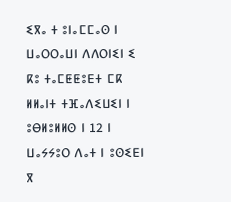ⵉⴳⴰ ⵜ ⵓⵏⴰⵎⵎⴰⵙ ⵏ ⵡⴰⵔⵔⴰⵡⵏ ⴷⴷⵔⵏⵉⵏ ⵉ ⴽⵓ ⵜⴰⵎⵟⵟⵓⴹⵜ ⵎⴽ ⵍⵍⴰⵏⵜ ⵜⴼⴰⴷⵉⵡⵉⵏ ⵏ ⵓⴱⵍⵓⵍⵍⵙ ⵏ 12 ⵏ ⵡⴰⵢⵢⵓⵔ ⴷⴰⵜ ⵏ ⵓⵙⵉⴹⵏ ⴳ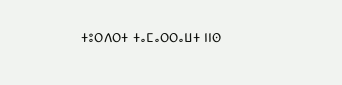ⵜⵓⵔⴷⵔⵜ ⵜⴰⵎⴰⵔⵔⴰⵡⵜ ⵏⵏⵙ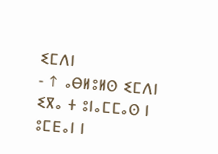ⵉⵎⴷⵏ
- ↑ ⴰⴱⵍⵓⵍⵙ ⵉⵎⴷⵏ ⵉⴳⴰ ⵜ ⵓⵏⴰⵎⵎⴰⵙ ⵏ ⵓⵎⴹⴰⵏ ⵏ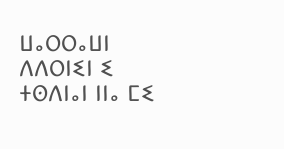ⵡⴰⵔⵔⴰⵡⵏ ⴷⴷⵔⵏⵉⵏ ⵉ ⵜⵙⴷⵏⴰⵏ ⵏⵏⴰ ⵎⵉ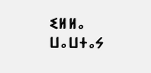ⵉⵍⵍⴰ ⵡⴰⵡⵜⴰⵢ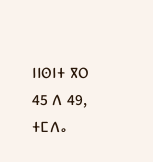ⵏⵏⵙⵏⵜ ⴳⵔ 45 ⴷ 49, ⵜⵎⴷⴰ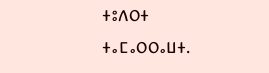ⵜⵓⴷⵔⵜ ⵜⴰⵎⴰⵔⵔⴰⵡⵜ.